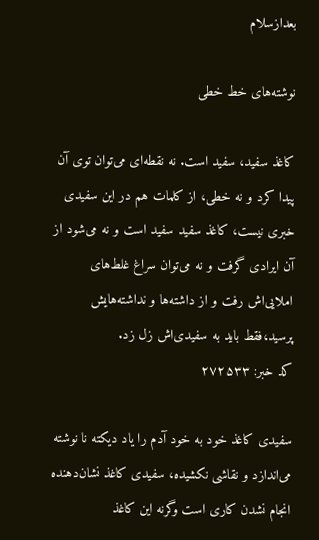بعدازسلا‌م

نوشته‌های خط خطی

کاغذ سفید، سفید است. نه نقطه‌ای می‌توان توی آن پیدا کرد و نه خطی، از کلمات هم در این سفیدی خبری نیست، کاغذ سفید سفید است و نه می‌شود از آن ایرادی گرفت و نه می‌توان سراغ غلط‌های املایی‌اش رفت و از داشته‌ها و نداشته‌هایش پرسید،فقط باید به سفیدی‌اش زل زد.
کد خبر: ۲۷۲۵۳۳

سفیدی کاغذ خود به خود آدم را یاد دیکته نا نوشته می‌اندازد و نقاشی نکشیده، سفیدی کاغذ نشان‌دهنده انجام نشدن کاری است وگرنه این کاغذ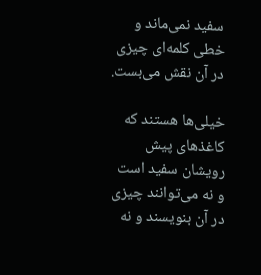سفید نمی‌ماند و خطی کلمه‌ای چیزی در آن نقش می‌بست.

خیلی‌ها هستند که کاغذ‌های پیش رویشان سفید است و نه می‌توانند چیزی در آن بنویسند و نه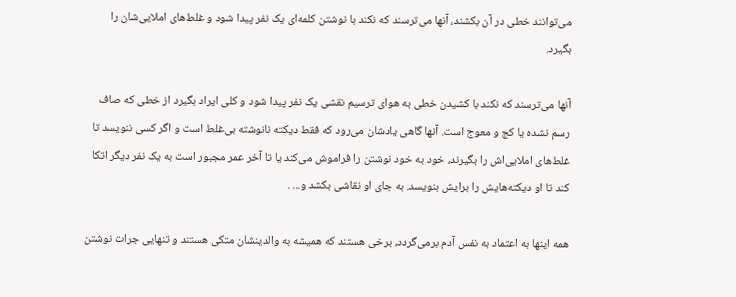می‌توانند خطی در آن بکشند، آنها می‌ترسند که نکند با نوشتن کلمه‌ای یک نفر پیدا شود و غلط‌های املایی‌شان را بگیرد.

آنها می‌ترسند که نکند با کشیدن خطی به هوای ترسیم نقشی یک نفر پیدا شود و کلی ایراد بگیرد از خطی که صاف رسم نشده یا کج و معوج است. آنها گاهی یادشان می‌رود که فقط دیکته نانوشته بی‌غلط است و اگر کسی ننویسد تا غلط‌های املایی‌اش را بگیرند، خود به خود نوشتن را فراموش می‌کند یا تا آخر عمر مجبور است به یک نفر دیگر اتکا کند تا او دیکته‌هایش را برایش بنویسد. به جای او نقاشی بکشد و... .

همه اینها به اعتماد به نفس آدم برمی‌گردد، برخی هستند که همیشه به والدینشان متکی هستند و تنهایی جرات نوشتن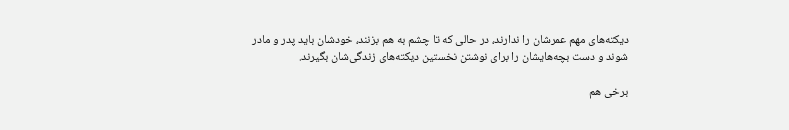دیکته‌های مهم عمرشان را ندارند، در حالی که تا چشم به هم بزنند، خودشان باید پدر و مادر شوند و دست بچه‌هایشان را برای نوشتن نخستین دیکته‌های زندگی‌شان بگیرند.

برخی هم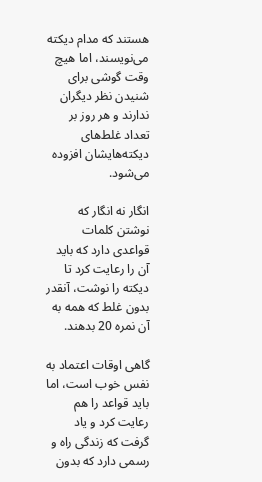هستند که مدام دیکته می‌نویسند، اما هیچ‌ وقت گوشی برای شنیدن نظر دیگران ندارند و هر روز بر تعداد غلط‌های دیکته‌هایشان افزوده می‌شود.

انگار نه انگار که نوشتن کلمات قواعدی دارد که باید آن را رعایت کرد تا دیکته را نوشت، آنقدر بدون غلط که همه به آن نمره 20 بدهند.

گاهی اوقات اعتماد به نفس خوب است، اما باید قواعد را هم رعایت کرد و یاد گرفت که زندگی راه و رسمی دارد که بدون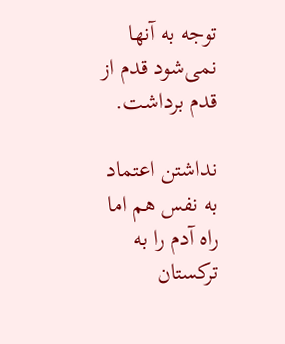توجه به آنها نمی‌شود قدم از قدم برداشت.

نداشتن اعتماد به نفس هم اما راه آدم را به ترکستان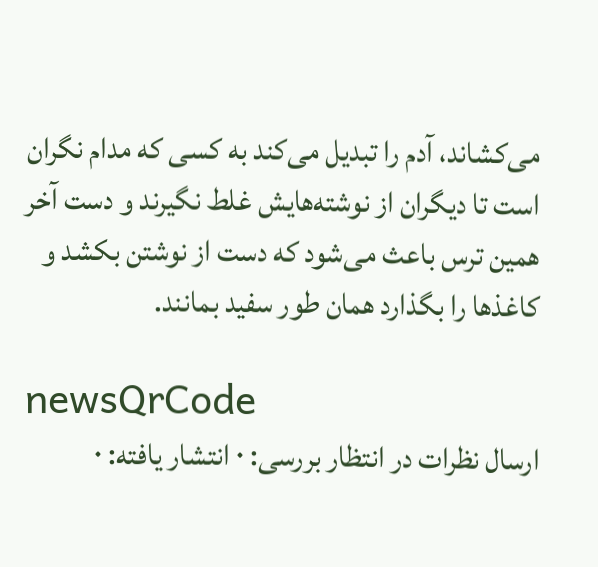می‌کشاند، آدم را تبدیل می‌کند به کسی که مدام نگران است تا دیگران از نوشته‌هایش غلط نگیرند و دست آخر همین ترس باعث می‌شود که دست از نوشتن بکشد و کاغذ‌ها را بگذارد همان طور سفید بمانند.

newsQrCode
ارسال نظرات در انتظار بررسی: ۰ انتشار یافته: ۰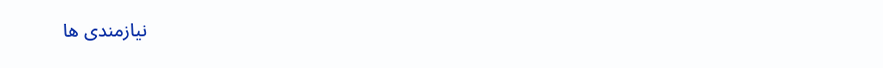نیازمندی ها